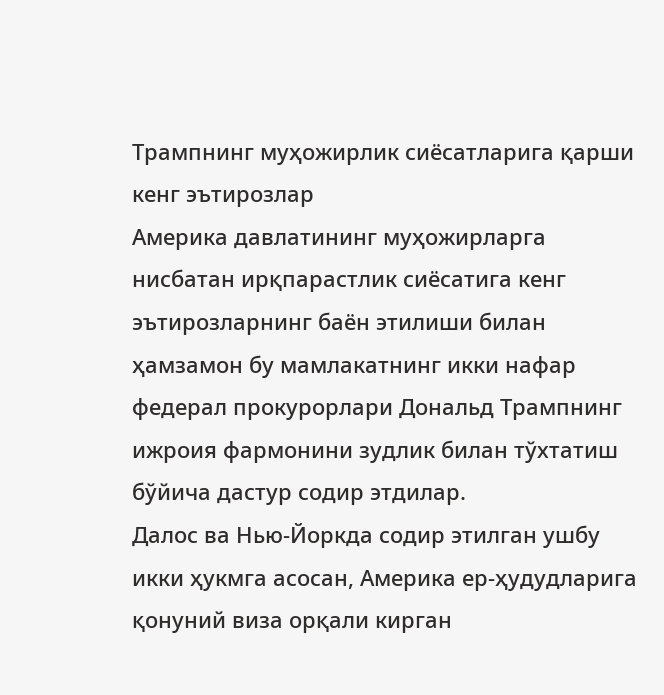Трампнинг муҳожирлик сиёсатларига қарши кенг эътирозлар
Америка давлатининг муҳожирларга нисбатан ирқпарастлик сиёсатига кенг эътирозларнинг баён этилиши билан ҳамзамон бу мамлакатнинг икки нафар федерал прокурорлари Дональд Трампнинг ижроия фармонини зудлик билан тўхтатиш бўйича дастур содир этдилар.
Далос ва Нью-Йоркда содир этилган ушбу икки ҳукмга асосан, Америка ер-ҳудудларига қонуний виза орқали кирган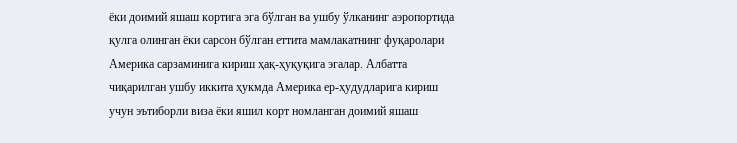ёки доимий яшаш кортига эга бўлган ва ушбу ўлканинг аэропортида қулга олинган ёки сарсон бўлган еттита мамлакатнинг фуқаролари Америка сарзаминига кириш ҳақ-ҳуқуқига эгалар. Албатта чиқарилган ушбу иккита ҳукмда Америка ер-ҳудудларига кириш учун эътиборли виза ёки яшил корт номланган доимий яшаш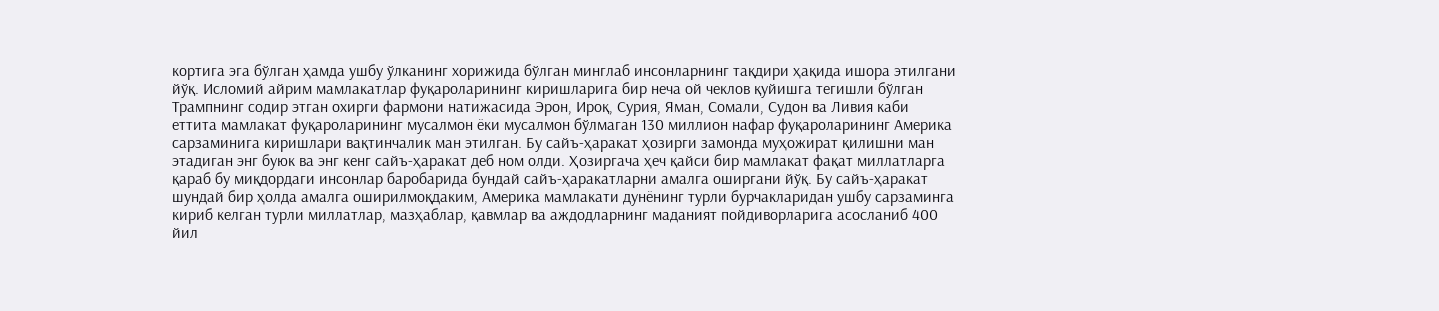кортига эга бўлган ҳамда ушбу ўлканинг хорижида бўлган минглаб инсонларнинг тақдири ҳақида ишора этилгани йўқ. Исломий айрим мамлакатлар фуқароларининг киришларига бир неча ой чеклов қуйишга тегишли бўлган Трампнинг содир этган охирги фармони натижасида Эрон, Ироқ, Сурия, Яман, Сомали, Судон ва Ливия каби еттита мамлакат фуқароларининг мусалмон ёки мусалмон бўлмаган 130 миллион нафар фуқароларининг Америка сарзаминига киришлари вақтинчалик ман этилган. Бу сайъ-ҳаракат ҳозирги замонда муҳожират қилишни ман этадиган энг буюк ва энг кенг сайъ-ҳаракат деб ном олди. Ҳозиргача ҳеч қайси бир мамлакат фақат миллатларга қараб бу миқдордаги инсонлар баробарида бундай сайъ-ҳаракатларни амалга оширгани йўқ. Бу сайъ-ҳаракат шундай бир ҳолда амалга оширилмоқдаким, Америка мамлакати дунёнинг турли бурчакларидан ушбу сарзаминга кириб келган турли миллатлар, мазҳаблар, қавмлар ва аждодларнинг маданият пойдиворларига асосланиб 400 йил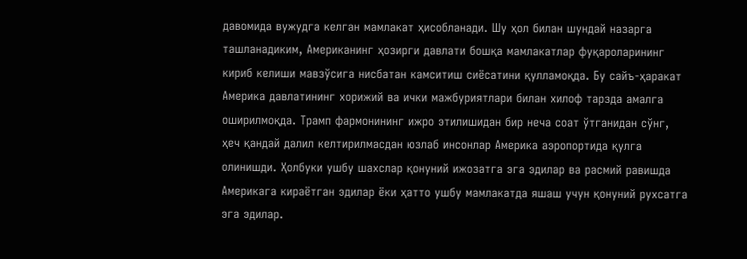давомида вужудга келган мамлакат ҳисобланади. Шу ҳол билан шундай назарга ташланадиким, Американинг ҳозирги давлати бошқа мамлакатлар фуқароларининг кириб келиши мавзўсига нисбатан камситиш сиёсатини қулламоқда. Бу сайъ-ҳаракат Америка давлатининг хорижий ва ички мажбуриятлари билан хилоф тарзда амалга оширилмоқда. Трамп фармонининг ижро этилишидан бир неча соат ўтганидан сўнг, ҳеч қандай далил келтирилмасдан юзлаб инсонлар Америка аэропортида қулга олинишди. Ҳолбуки ушбу шахслар қонуний ижозатга эга эдилар ва расмий равишда Америкага кираётган эдилар ёки ҳатто ушбу мамлакатда яшаш учун қонуний рухсатга эга эдилар.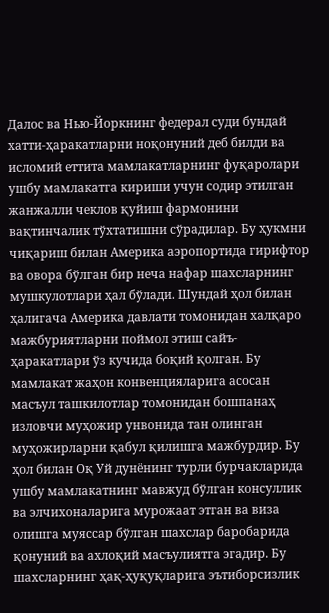Далос ва Нью-Йоркнинг федерал суди бундай хатти-ҳаракатларни ноқонуний деб билди ва исломий еттита мамлакатларнинг фуқаролари ушбу мамлакатга кириши учун содир этилган жанжалли чеклов қуйиш фармонини вақтинчалик тўхтатишни сўрадилар. Бу ҳукмни чиқариш билан Америка аэропортида гирифтор ва овора бўлган бир неча нафар шахсларнинг мушкулотлари ҳал бўлади. Шундай ҳол билан ҳалигача Америка давлати томонидан халқаро мажбуриятларни поймол этиш сайъ-ҳаракатлари ўз кучида боқий қолган. Бу мамлакат жаҳон конвенцияларига асосан масъул ташкилотлар томонидан бошпанаҳ изловчи муҳожир унвонида тан олинган муҳожирларни қабул қилишга мажбурдир. Бу ҳол билан Оқ Уй дунёнинг турли бурчакларида ушбу мамлакатнинг мавжуд бўлган консуллик ва элчихоналарига мурожаат этган ва виза олишга муяссар бўлган шахслар баробарида қонуний ва ахлоқий масъулиятга эгадир. Бу шахсларнинг ҳақ-ҳуқуқларига эътиборсизлик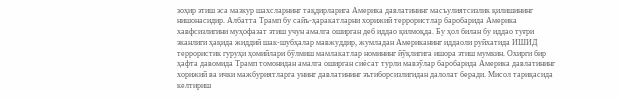зоҳир этиш эса мазкур шахсларнинг тақдирларига Америка давлатининг масъулиятсизлик қилишининг нишонасидир. Албатта Трамп бу сайъ-ҳаракатларни хорижий террористлар баробарида Америка хавфсизлигини муҳофазат этиш учун амалга оширган деб иддао қилмоқда. Бу ҳол билан бу иддао туғри эканлиги ҳақида жиддий шак-шубҳалар мавжуддир, жумладан Американинг иддаоли руйхатида ИШИД террористик гуруҳи ҳомийлари бўлмиш мамлакатлар номининг йўқлигига ишора этиш мумкин. Охирги бир ҳафта давомида Трамп томонидан амалга оширган сиёсат турли мавзўлар баробарида Америка давлатининг хорижий ва ички мажбуриятларга унинг давлатининг эътиборсизлигидан далолат беради. Мисол тариқасида келтириш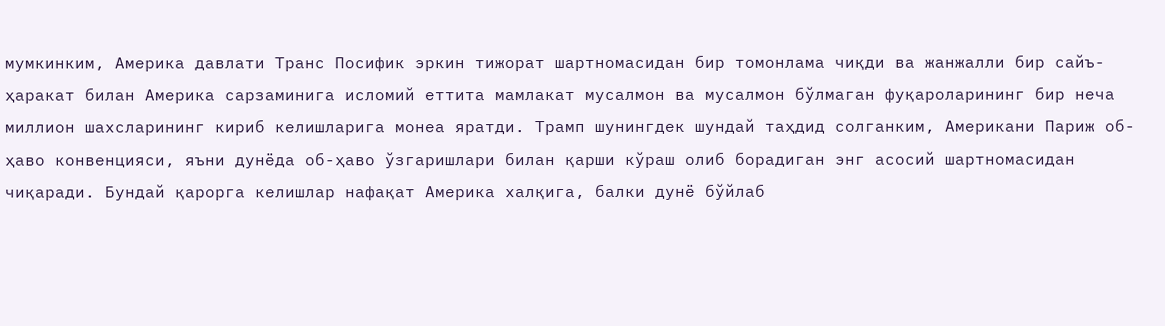мумкинким, Америка давлати Транс Посифик эркин тижорат шартномасидан бир томонлама чиқди ва жанжалли бир сайъ-ҳаракат билан Америка сарзаминига исломий еттита мамлакат мусалмон ва мусалмон бўлмаган фуқароларининг бир неча миллион шахсларининг кириб келишларига монеа яратди. Трамп шунингдек шундай таҳдид солганким, Американи Париж об-ҳаво конвенцияси, яъни дунёда об-ҳаво ўзгаришлари билан қарши кўраш олиб борадиган энг асосий шартномасидан чиқаради. Бундай қарорга келишлар нафақат Америка халқига, балки дунё бўйлаб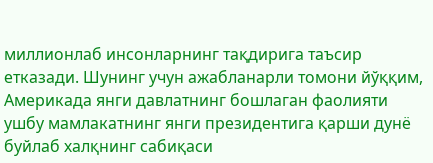миллионлаб инсонларнинг тақдирига таъсир етказади. Шунинг учун ажабланарли томони йўққим, Америкада янги давлатнинг бошлаган фаолияти ушбу мамлакатнинг янги президентига қарши дунё буйлаб халқнинг сабиқаси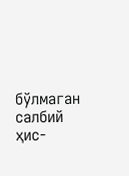бўлмаган салбий ҳис-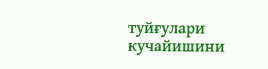туйғулари кучайишини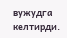вужудга келтирди.